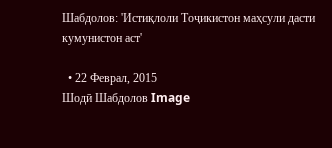Шабдолов: 'Истиқлоли Тоҷикистон маҳсули дасти кумунистон аст'

  • 22 Феврал, 2015
Шодӣ Шабдолов Image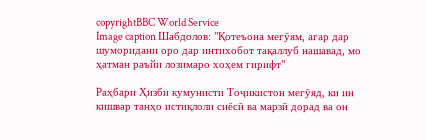copyrightBBC World Service
Image caption Шабдолов: "Қотеъона мегӯям, агар дар шуморидани оро дар интихобот тақаллуб нашавад, мо ҳатман раъйи лозимаро хоҳем гирифт"

Раҳбари Ҳизби кумунисти Тоҷикистон мегӯяд, ки ин кишвар танҳо истиқлоли сиёсӣ ва марзӣ дорад ва он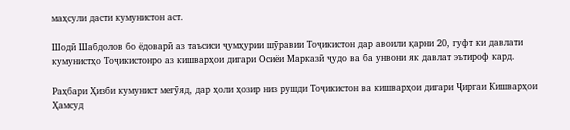маҳсули дасти кумунистон аст.

Шодӣ Шабдолов бо ёдоварӣ аз таъсиси ҷумҳурии шӯравии Тоҷикистон дар авоили қарни 20, гуфт ки давлати кумунистҳо Тоҷикистонро аз кишварҳои дигари Осиёи Марказӣ ҷудо ва ба унвони як давлат эътироф кард.

Раҳбари Ҳизби кумунист мегӯяд, дар ҳоли ҳозир низ рушди Тоҷикистон ва кишварҳои дигари Ҷиргаи Кишварҳои Ҳамсуд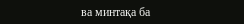ва минтақа ба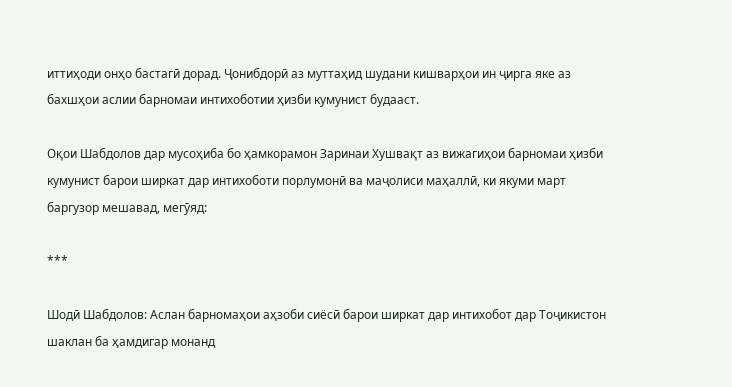иттиҳоди онҳо бастагӣ дорад. Ҷонибдорӣ аз муттаҳид шудани кишварҳои ин ҷирга яке аз бахшҳои аслии барномаи интихоботии ҳизби кумунист будааст.

Оқои Шабдолов дар мусоҳиба бо ҳамкорамон Заринаи Хушвақт аз вижагиҳои барномаи ҳизби кумунист барои ширкат дар интихоботи порлумонӣ ва маҷолиси маҳаллӣ, ки якуми март баргузор мешавад, мегӯяд:

***

Шодӣ Шабдолов: Аслан барномаҳои аҳзоби сиёсӣ барои ширкат дар интихобот дар Тоҷикистон шаклан ба ҳамдигар монанд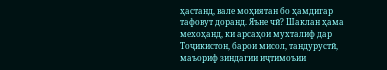ҳастанд, вале моҳиятан бо ҳамдигар тафовут доранд. Яъне чӣ? Шаклан ҳама мехоҳанд, ки арсаҳои мухталиф дар Тоҷикистон, барои мисол, тандурустӣ, маъориф зиндагии иҷтимоъии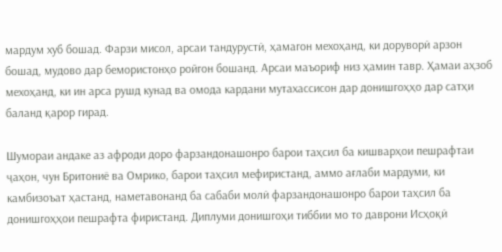мардум хуб бошад. Фарзи мисол, арсаи тандурустӣ, ҳамагон мехоҳанд, ки доруворӣ арзон бошад, мудово дар бемористонҳо ройгон бошанд. Арсаи маъориф низ ҳамин тавр. Ҳамаи аҳзоб мехоҳанд, ки ин арса рушд кунад ва омода кардани мутахассисон дар донишгоҳҳо дар сатҳи баланд қарор гирад.

Шумораи андаке аз афроди доро фарзандонашонро барои таҳсил ба кишварҳои пешрафтаи ҷаҳон, чун Бритониё ва Омрико, барои таҳсил мефиристанд, аммо ағлаби мардуми, ки камбизоъат ҳастанд, наметавонанд ба сабаби молӣ фарзандонашонро барои таҳсил ба донишгоҳҳои пешрафта фиристанд. Диплуми донишгоҳи тиббии мо то даврони Исҳоқӣ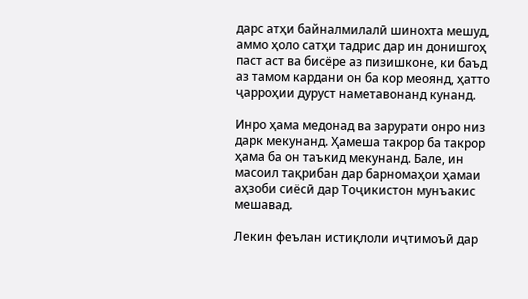дарс атҳи байналмилалӣ шинохта мешуд, аммо ҳоло сатҳи тадрис дар ин донишгоҳ паст аст ва бисёре аз пизишконе, ки баъд аз тамом кардани он ба кор меоянд, ҳатто ҷарроҳии дуруст наметавонанд кунанд.

Инро ҳама медонад ва зарурати онро низ дарк мекунанд. Ҳамеша такрор ба такрор ҳама ба он таъкид мекунанд. Бале, ин масоил тақрибан дар барномаҳои ҳамаи аҳзоби сиёсӣ дар Тоҷикистон мунъакис мешавад.

Лекин феълан истиқлоли иҷтимоъӣ дар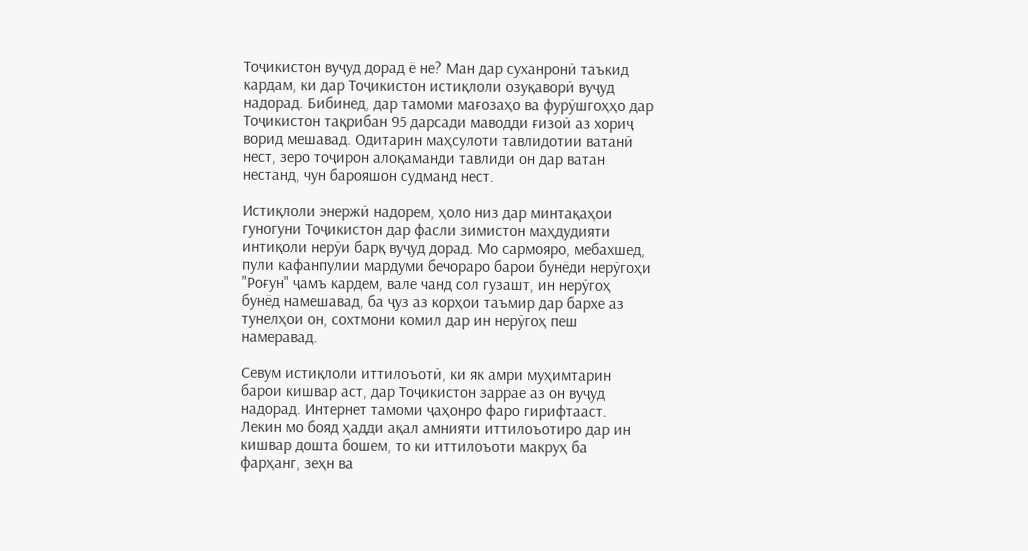Тоҷикистон вуҷуд дорад ё не? Ман дар суханронӣ таъкид кардам, ки дар Тоҷикистон истиқлоли озуқаворӣ вуҷуд надорад. Бибинед, дар тамоми мағозаҳо ва фурӯшгоҳҳо дар Тоҷикистон тақрибан 95 дарсади маводди ғизоӣ аз хориҷ ворид мешавад. Одитарин маҳсулоти тавлидотии ватанӣ нест, зеро тоҷирон алоқаманди тавлиди он дар ватан нестанд, чун барояшон судманд нест.

Истиқлоли энержӣ надорем, ҳоло низ дар минтақаҳои гуногуни Тоҷикистон дар фасли зимистон маҳдудияти интиқоли нерӯи барқ вуҷуд дорад. Мо сармояро, мебахшед, пули кафанпулии мардуми бечораро барои бунёди нерӯгоҳи "Роғун" ҷамъ кардем, вале чанд сол гузашт, ин нерӯгоҳ бунёд намешавад, ба ҷуз аз корҳои таъмир дар бархе аз тунелҳои он, сохтмони комил дар ин нерӯгоҳ пеш намеравад.

Севум истиқлоли иттилоъотӣ, ки як амри муҳимтарин барои кишвар аст, дар Тоҷикистон заррае аз он вуҷуд надорад. Интернет тамоми ҷаҳонро фаро гирифтааст. Лекин мо бояд ҳадди ақал амнияти иттилоъотиро дар ин кишвар дошта бошем, то ки иттилоъоти макруҳ ба фарҳанг, зеҳн ва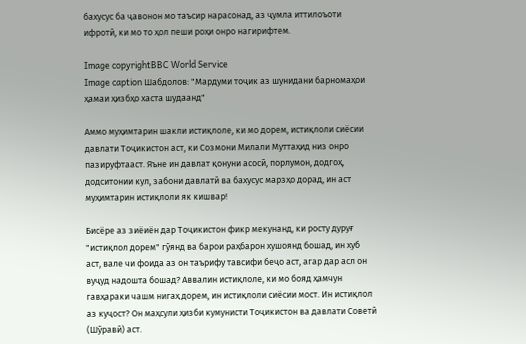бахусус ба ҷавонон мо таъсир нарасонад, аз ҷумла иттилоъоти ифротӣ, ки мо то ҳол пеши роҳи онро нагирифтем.

Image copyrightBBC World Service
Image caption Шабдолов: "Мардуми тоҷик аз шунидани барномаҳои ҳамаи ҳизбҳо хаста шудаанд"

Аммо муҳимтарин шакли истиқлоле, ки мо дорем, истиқлоли сиёсии давлати Тоҷикистон аст, ки Созмони Милали Муттаҳид низ онро пазируфтааст. Яъне ин давлат қонуни асосӣ, порлумон, додгоҳ, додситонии кул, забони давлатӣ ва бахусус марзҳо дорад, ин аст муҳимтарин истиқлоли як кишвар!

Бисёре аз зиёиён дар Тоҷикистон фикр мекунанд, ки росту дуруғ "истиқлол дорем" гӯянд ва барои раҳбарон хушоянд бошад, ин хуб аст, вале чи фоида аз он таърифу тавсифи беҷо аст, агар дар асл он вуҷуд надошта бошад? Аввалин истиқлоле, ки мо бояд ҳамчун гавҳараки чашм нигаҳ дорем, ин истиқлоли сиёсии мост. Ин истиқлол аз куҷост? Он маҳсули ҳизби кумунисти Тоҷикистон ва давлати Советӣ (Шӯравӣ) аст.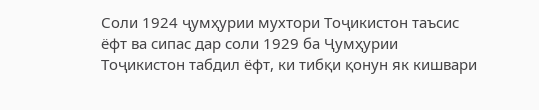Соли 1924 ҷумҳурии мухтори Тоҷикистон таъсис ёфт ва сипас дар соли 1929 ба Ҷумҳурии Тоҷикистон табдил ёфт, ки тибқи қонун як кишвари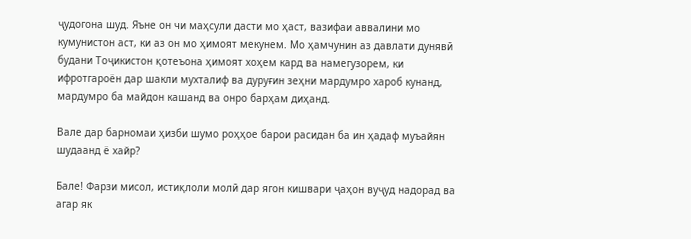ҷудогона шуд. Яъне он чи маҳсули дасти мо ҳаст, вазифаи аввалини мо кумунистон аст, ки аз он мо ҳимоят мекунем. Мо ҳамчунин аз давлати дунявӣ будани Тоҷикистон қотеъона ҳимоят хоҳем кард ва намегузорем, ки ифротгароён дар шакли мухталиф ва дуруғин зеҳни мардумро хароб кунанд, мардумро ба майдон кашанд ва онро барҳам диҳанд.

Вале дар барномаи ҳизби шумо роҳҳое барои расидан ба ин ҳадаф муъайян шудаанд ё хайр?

Бале! Фарзи мисол, истиқлоли молӣ дар ягон кишвари ҷаҳон вуҷуд надорад ва агар як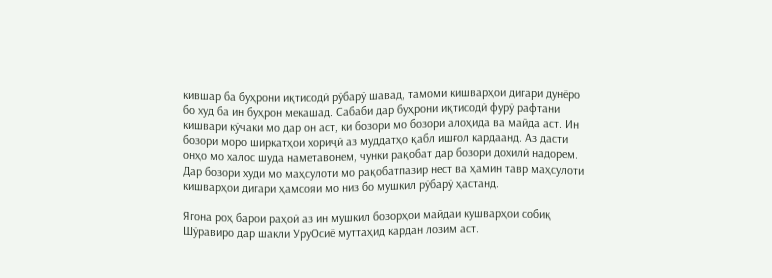кившар ба буҳрони иқтисодӣ рӯбарӯ шавад, тамоми кишварҳои дигари дунёро бо худ ба ин буҳрон мекашад. Сабаби дар буҳрони иқтисодӣ фурӯ рафтани кишвари кӯчаки мо дар он аст, ки бозори мо бозори алоҳида ва майда аст. Ин бозори моро ширкатҳои хориҷӣ аз муддатҳо қабл ишғол кардаанд. Аз дасти онҳо мо халос шуда наметавонем, чунки рақобат дар бозори дохилӣ надорем. Дар бозори худи мо маҳсулоти мо рақобатпазир нест ва ҳамин тавр маҳсулоти кишварҳои дигари ҳамсояи мо низ бо мушкил рӯбарӯ ҳастанд.

Ягона роҳ барои раҳоӣ аз ин мушкил бозорҳои майдаи кушварҳои собиқ Шӯравиро дар шакли УруОсиё муттаҳид кардан лозим аст.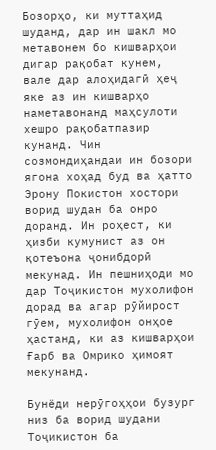Бозорҳо, ки муттаҳид шуданд, дар ин шакл мо метавонем бо кишварҳои дигар рақобат кунем, вале дар алоҳидагӣ ҳеҷ яке аз ин кишварҳо наметавонанд маҳсулоти хешро рақобатпазир кунанд. Чин созмондиҳандаи ин бозори ягона хоҳад буд ва ҳатто Эрону Покистон хостори ворид шудан ба онро доранд. Ин роҳест, ки ҳизби кумунист аз он қотеъона ҷонибдорӣ мекунад. Ин пешниҳоди мо дар Тоҷикистон мухолифон дорад ва агар рӯйирост гӯем, мухолифон онҳое ҳастанд, ки аз кишварҳои Ғарб ва Омрико ҳимоят мекунанд.

Бунёди нерӯгоҳҳои бузург низ ба ворид шудани Тоҷикистон ба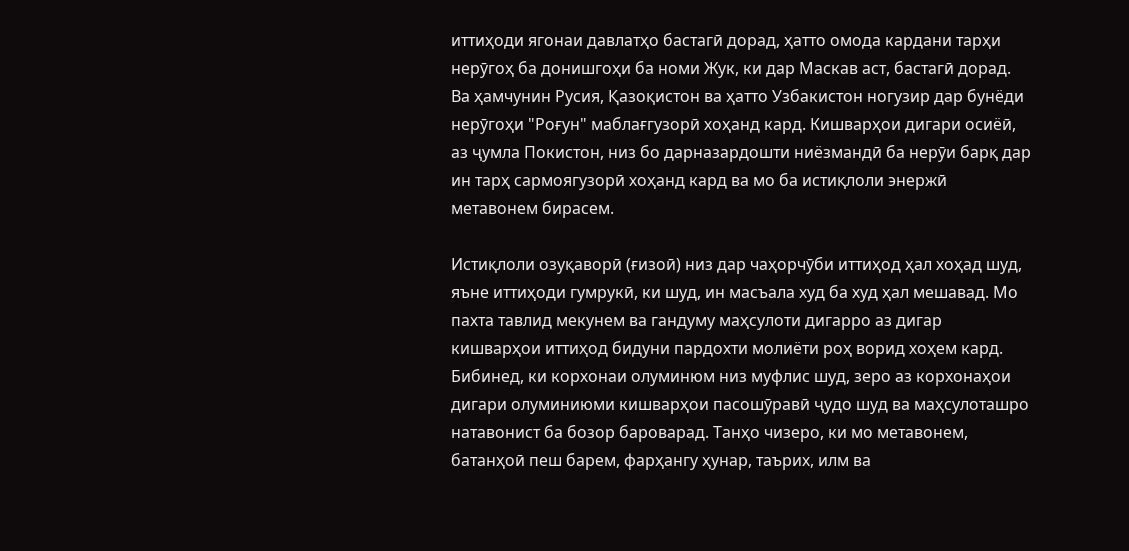иттиҳоди ягонаи давлатҳо бастагӣ дорад, ҳатто омода кардани тарҳи нерӯгоҳ ба донишгоҳи ба номи Жук, ки дар Маскав аст, бастагӣ дорад. Ва ҳамчунин Русия, Қазоқистон ва ҳатто Узбакистон ногузир дар бунёди нерӯгоҳи "Роғун" маблағгузорӣ хоҳанд кард. Кишварҳои дигари осиёӣ, аз ҷумла Покистон, низ бо дарназардошти ниёзмандӣ ба нерӯи барқ дар ин тарҳ сармоягузорӣ хоҳанд кард ва мо ба истиқлоли энержӣ метавонем бирасем.

Истиқлоли озуқаворӣ (ғизоӣ) низ дар чаҳорчӯби иттиҳод ҳал хоҳад шуд, яъне иттиҳоди гумрукӣ, ки шуд, ин масъала худ ба худ ҳал мешавад. Мо пахта тавлид мекунем ва гандуму маҳсулоти дигарро аз дигар кишварҳои иттиҳод бидуни пардохти молиёти роҳ ворид хоҳем кард. Бибинед, ки корхонаи олуминюм низ муфлис шуд, зеро аз корхонаҳои дигари олуминиюми кишварҳои пасошӯравӣ ҷудо шуд ва маҳсулоташро натавонист ба бозор бароварад. Танҳо чизеро, ки мо метавонем, батанҳоӣ пеш барем, фарҳангу ҳунар, таърих, илм ва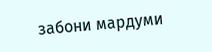забони мардуми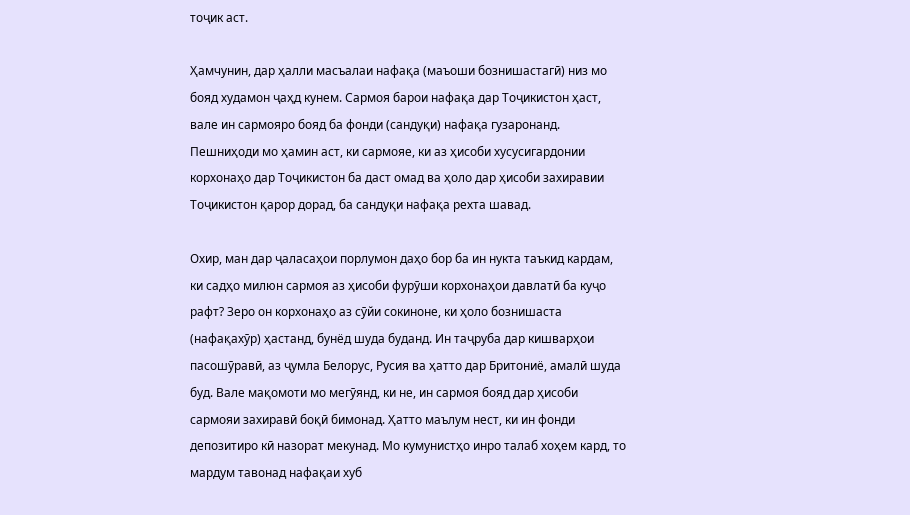тоҷик аст.

Ҳамчунин, дар ҳалли масъалаи нафақа (маъоши бознишастагӣ) низ мо бояд худамон ҷаҳд кунем. Сармоя барои нафақа дар Тоҷикистон ҳаст, вале ин сармояро бояд ба фонди (сандуқи) нафақа гузаронанд. Пешниҳоди мо ҳамин аст, ки сармояе, ки аз ҳисоби хусусигардонии корхонаҳо дар Тоҷикистон ба даст омад ва ҳоло дар ҳисоби захиравии Тоҷикистон қарор дорад, ба сандуқи нафақа рехта шавад.

Охир, ман дар ҷаласаҳои порлумон даҳо бор ба ин нукта таъкид кардам, ки садҳо милюн сармоя аз ҳисоби фурӯши корхонаҳои давлатӣ ба куҷо рафт? Зеро он корхонаҳо аз сӯйи сокиноне, ки ҳоло бознишаста (нафақахӯр) ҳастанд, бунёд шуда буданд. Ин таҷруба дар кишварҳои пасошӯравӣ, аз ҷумла Белорус, Русия ва ҳатто дар Бритониё, амалӣ шуда буд. Вале мақомоти мо мегӯянд, ки не, ин сармоя бояд дар ҳисоби сармояи захиравӣ боқӣ бимонад. Ҳатто маълум нест, ки ин фонди депозитиро кӣ назорат мекунад. Мо кумунистҳо инро талаб хоҳем кард, то мардум тавонад нафақаи хуб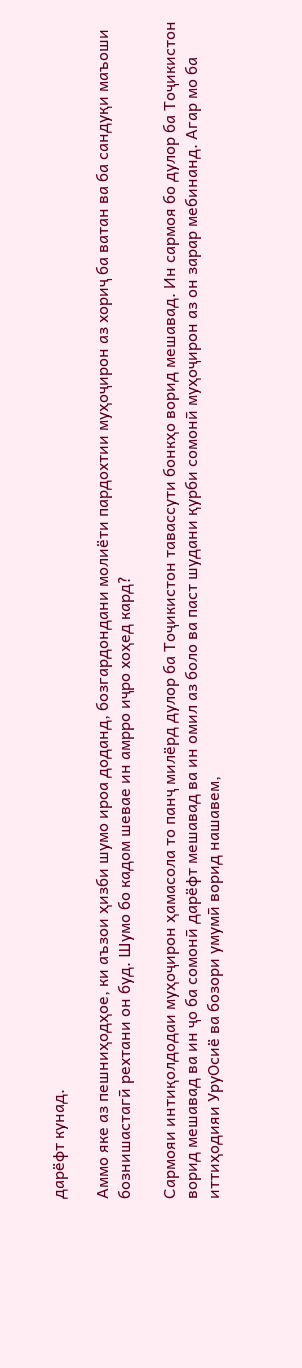дарёфт кунад.

Аммо яке аз пешниҳодҳое, ки аъзои ҳизби шумо ироа доданд, бозгардондани молиёти пардохтии муҳоҷирон аз хориҷ ба ватан ва ба сандуқи маъоши бознишастагӣ рехтани он буд. Шумо бо кадом шевае ин амрро иҷро хоҳед кард?

Сармояи интиқолдодаи муҳоҷирон ҳамасола то панҷ милёрд дулор ба Тоҷикистон тавассути бонкҳо ворид мешавад. Ин сармоя бо дулор ба Тоҷикистон ворид мешавад ва ин ҷо ба сомонӣ дарёфт мешавад ва ин омил аз боло ва паст шудани қурби сомонӣ муҳоҷирон аз он зарар мебинанд. Агар мо ба иттиҳодияи УруОсиё ва бозори умумӣ ворид нашавем,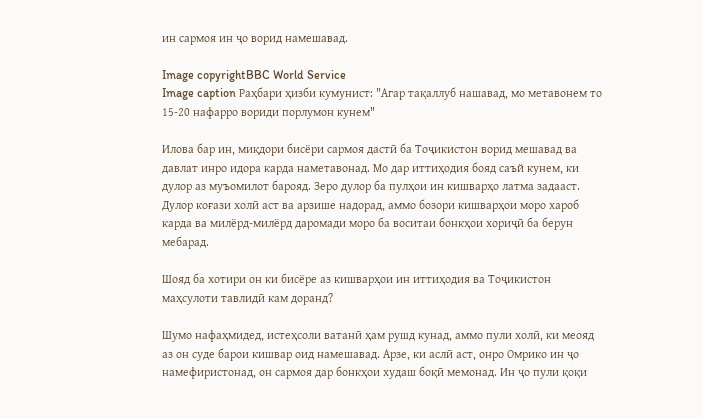ин сармоя ин ҷо ворид намешавад.

Image copyrightBBC World Service
Image caption Раҳбари ҳизби кумунист: "Агар тақаллуб нашавад, мо метавонем то 15-20 нафарро вориди порлумон кунем"

Илова бар ин, миқдори бисёри сармоя дастӣ ба Тоҷикистон ворид мешавад ва давлат инро идора карда наметавонад. Мо дар иттиҳодия бояд саъй кунем, ки дулор аз муъомилот барояд. Зеро дулор ба пулҳои ин кишварҳо латма задааст. Дулор коғази холӣ аст ва арзише надорад, аммо бозори кишварҳои моро хароб карда ва милёрд-милёрд даромади моро ба воситаи бонкҳои хориҷӣ ба берун мебарад.

Шояд ба хотири он ки бисёре аз кишварҳои ин иттиҳодия ва Тоҷикистон маҳсулоти тавлидӣ кам доранд?

Шумо нафаҳмидед, истеҳсоли ватанӣ ҳам рушд кунад, аммо пули холӣ, ки меояд аз он суде барои кишвар оид намешавад. Арзе, ки аслӣ аст, онро Омрико ин ҷо намефиристонад, он сармоя дар бонкҳои худаш боқӣ мемонад. Ин ҷо пули қоқи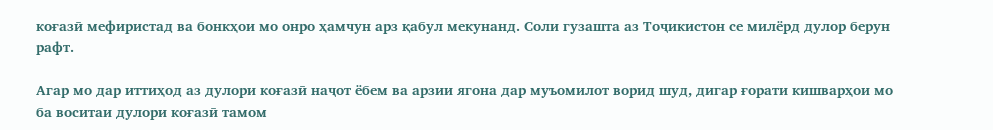коғазӣ мефиристад ва бонкҳои мо онро ҳамчун арз қабул мекунанд. Соли гузашта аз Тоҷикистон се милёрд дулор берун рафт.

Агар мо дар иттиҳод аз дулори коғазӣ наҷот ёбем ва арзии ягона дар муъомилот ворид шуд, дигар ғорати кишварҳои мо ба воситаи дулори коғазӣ тамом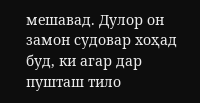мешавад. Дулор он замон судовар хоҳад буд, ки агар дар пушташ тило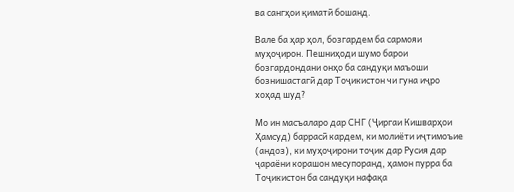ва сангҳои қиматӣ бошанд.

Вале ба ҳар ҳол, бозгардем ба сармояи муҳоҷирон. Пешниҳоди шумо барои бозгардондани онҳо ба сандуқи маъоши бознишастагӣ дар Тоҷикистон чи гуна иҷро хоҳад шуд?

Мо ин масъаларо дар СНГ (Ҷиргаи Кишварҳои Ҳамсуд) баррасӣ кардем, ки молиёти иҷтимоъие (андоз), ки муҳоҷирони тоҷик дар Русия дар ҷараёни корашон месупоранд, ҳамон пурра ба Тоҷикистон ба сандуқи нафақа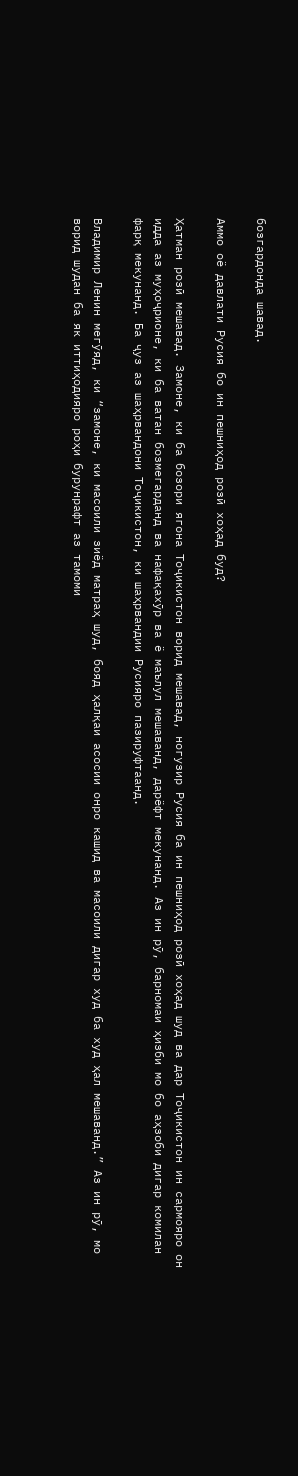бозгардонда шавад.

Аммо оё давлати Русия бо ин пешниҳод розӣ хоҳад буд?

Ҳатман розӣ мешавад. Замоне, ки ба бозори ягона Тоҷикистон ворид мешавад, ногузир Русия ба ин пешниҳод розӣ хоҳад шуд ва дар Тоҷикистон ин сармояро он идда аз муҳоҷрионе, ки ба ватан бозмегарданд ва нафақахӯр ва ё маълул мешаванд, дарёфт мекунанд. Аз ин рӯ, барномаи ҳизби мо бо аҳзоби дигар комилан фарқ мекунанд. Ба ҷуз аз шаҳрвандони Тоҷикистон, ки шаҳрвандии Русияро пазируфтаанд.

Владимир Ленин мегӯяд, ки “замоне, ки масоили зиёд матраҳ шуд, бояд ҳалқаи асосии онро кашид ва масоили дигар худ ба худ ҳал мешаванд.” Аз ин рӯ, мо ворид шудан ба як иттиҳодияро роҳи бурунрафт аз тамоми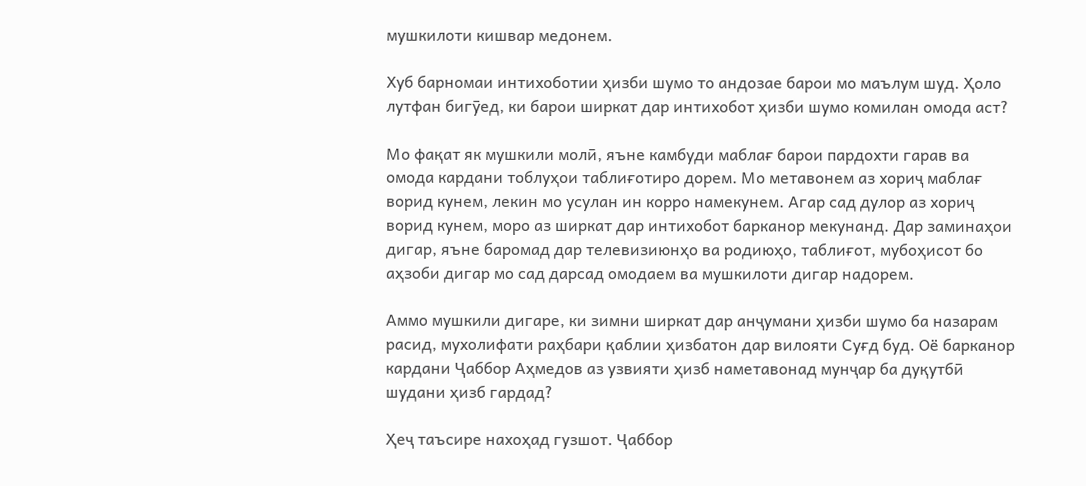мушкилоти кишвар медонем.

Хуб барномаи интихоботии ҳизби шумо то андозае барои мо маълум шуд. Ҳоло лутфан бигӯед, ки барои ширкат дар интихобот ҳизби шумо комилан омода аст?

Мо фақат як мушкили молӣ, яъне камбуди маблағ барои пардохти гарав ва омода кардани тоблуҳои таблиғотиро дорем. Мо метавонем аз хориҷ маблағ ворид кунем, лекин мо усулан ин корро намекунем. Агар сад дулор аз хориҷ ворид кунем, моро аз ширкат дар интихобот барканор мекунанд. Дар заминаҳои дигар, яъне баромад дар телевизиюнҳо ва родиюҳо, таблиғот, мубоҳисот бо аҳзоби дигар мо сад дарсад омодаем ва мушкилоти дигар надорем.

Аммо мушкили дигаре, ки зимни ширкат дар анҷумани ҳизби шумо ба назарам расид, мухолифати раҳбари қаблии ҳизбатон дар вилояти Суғд буд. Оё барканор кардани Ҷаббор Аҳмедов аз узвияти ҳизб наметавонад мунҷар ба дуқутбӣ шудани ҳизб гардад?

Ҳеҷ таъсире нахоҳад гузшот. Ҷаббор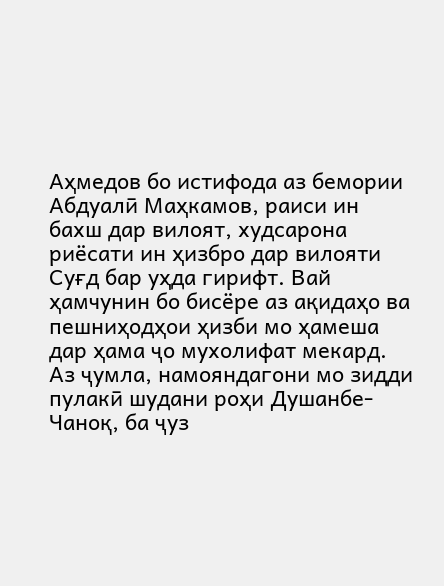Аҳмедов бо истифода аз бемории Абдуалӣ Маҳкамов, раиси ин бахш дар вилоят, худсарона риёсати ин ҳизбро дар вилояти Суғд бар уҳда гирифт. Вай ҳамчунин бо бисёре аз ақидаҳо ва пешниҳодҳои ҳизби мо ҳамеша дар ҳама ҷо мухолифат мекард. Аз ҷумла, намояндагони мо зидди пулакӣ шудани роҳи Душанбе-Чаноқ, ба ҷуз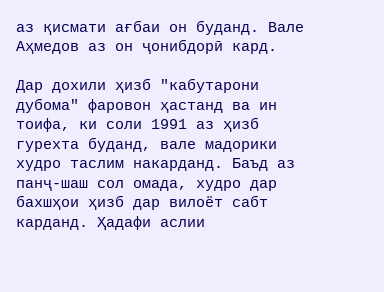аз қисмати ағбаи он буданд. Вале Аҳмедов аз он ҷонибдорӣ кард.

Дар дохили ҳизб "кабутарони дубома" фаровон ҳастанд ва ин тоифа, ки соли 1991 аз ҳизб гурехта буданд, вале мадорики худро таслим накарданд. Баъд аз панҷ-шаш сол омада, худро дар бахшҳои ҳизб дар вилоёт сабт карданд. Ҳадафи аслии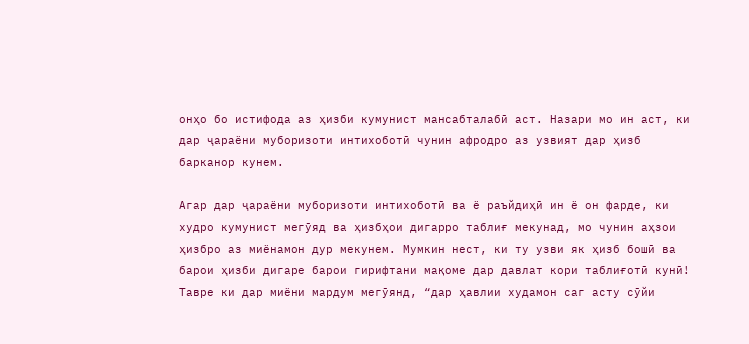онҳо бо истифода аз ҳизби кумунист мансабталабӣ аст. Назари мо ин аст, ки дар ҷараёни муборизоти интихоботӣ чунин афродро аз узвият дар ҳизб барканор кунем.

Агар дар ҷараёни муборизоти интихоботӣ ва ё раъйдиҳӣ ин ё он фарде, ки худро кумунист мегӯяд ва ҳизбҳои дигарро таблиғ мекунад, мо чунин аҳзои ҳизбро аз миёнамон дур мекунем. Мумкин нест, ки ту узви як ҳизб бошӣ ва барои ҳизби дигаре барои гирифтани мақоме дар давлат кори таблиғотӣ кунӣ! Тавре ки дар миёни мардум мегӯянд, “дар ҳавлии худамон саг асту сӯйи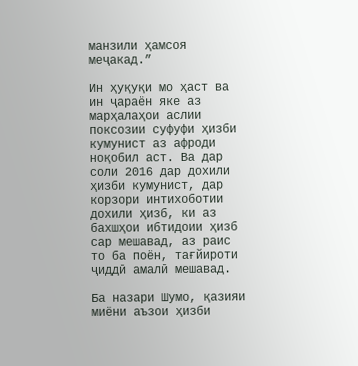манзили ҳамсоя меҷакад.”

Ин ҳуқуқи мо ҳаст ва ин ҷараён яке аз марҳалаҳои аслии поксозии суфуфи ҳизби кумунист аз афроди ноқобил аст. Ва дар соли 2016 дар дохили ҳизби кумунист, дар корзори интихоботии дохили ҳизб, ки аз бахшҳои ибтидоии ҳизб сар мешавад, аз раис то ба поён, тағйироти ҷиддӣ амалӣ мешавад.

Ба назари Шумо, қазияи миёни аъзои ҳизби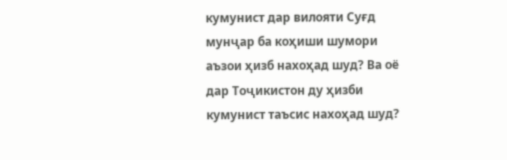кумунист дар вилояти Суғд мунҷар ба коҳиши шумори аъзои ҳизб нахоҳад шуд? Ва оё дар Тоҷикистон ду ҳизби кумунист таъсис нахоҳад шуд?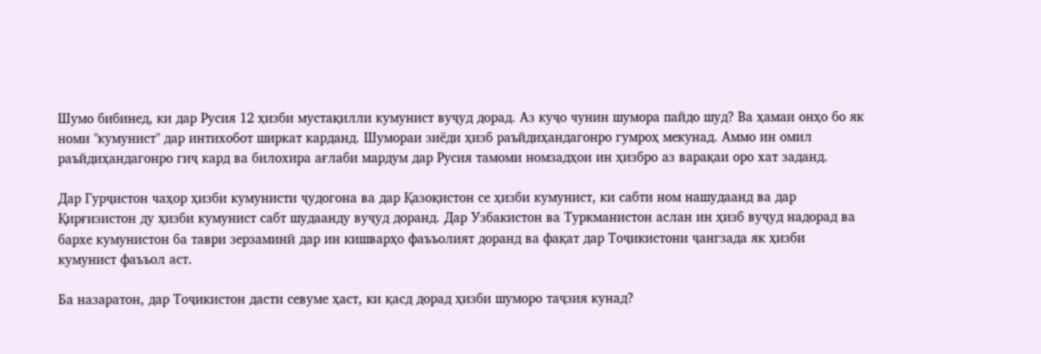Шумо бибинед, ки дар Русия 12 ҳизби мустақилли кумунист вуҷуд дорад. Аз куҷо чунин шумора пайдо шуд? Ва ҳамаи онҳо бо як номи "кумунист" дар интихобот ширкат карданд. Шумораи зиёди ҳизб раъйдиҳандагонро гумроҳ мекунад. Аммо ин омил раъйдиҳандагонро гиҷ кард ва билохира ағлаби мардум дар Русия тамоми номзадҳои ин ҳизбро аз варақаи оро хат заданд.

Дар Гурҷистон чаҳор ҳизби кумунисти ҷудогона ва дар Қазоқистон се ҳизби кумунист, ки сабти ном нашудаанд ва дар Қирғизистон ду ҳизби кумунист сабт шудаанду вуҷуд доранд. Дар Узбакистон ва Туркманистон аслан ин ҳизб вуҷуд надорад ва бархе кумунистон ба таври зерзаминӣ дар ин кишварҳо фаъъолият доранд ва фақат дар Тоҷикистони ҷангзада як ҳизби кумунист фаъъол аст.

Ба назаратон, дар Тоҷикистон дасти севуме ҳаст, ки қасд дорад ҳизби шуморо таҷзия кунад?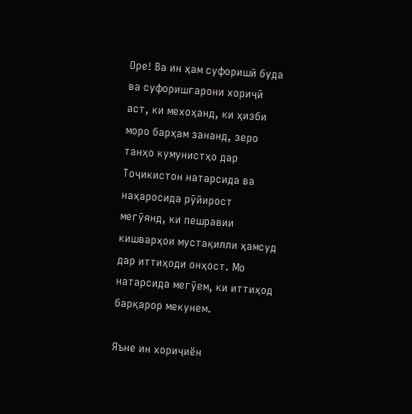Оре! Ва ин ҳам суфоришӣ буда ва суфоришгарони хориҷӣ аст, ки мехоҳанд, ки ҳизби моро барҳам зананд, зеро танҳо кумунистҳо дар Тоҷикистон натарсида ва наҳаросида рӯйирост мегӯянд, ки пешравии кишварҳои мустақилли ҳамсуд дар иттиҳоди онҳост. Мо натарсида мегӯем, ки иттиҳод барқарор мекунем.

Яъне ин хориҷиён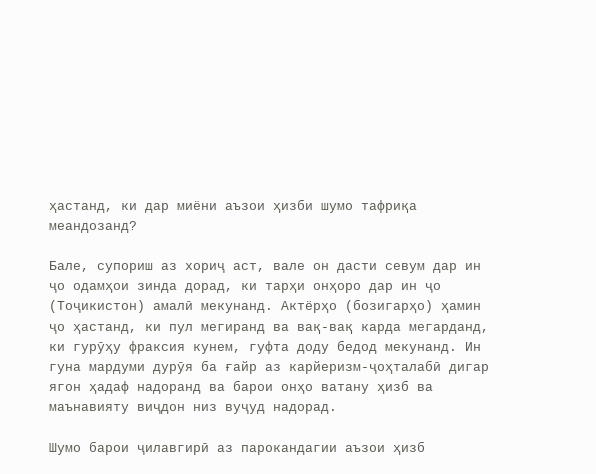ҳастанд, ки дар миёни аъзои ҳизби шумо тафриқа меандозанд?

Бале, супориш аз хориҷ аст, вале он дасти севум дар ин ҷо одамҳои зинда дорад, ки тарҳи онҳоро дар ин ҷо (Тоҷикистон) амалӣ мекунанд. Актёрҳо (бозигарҳо) ҳамин ҷо ҳастанд, ки пул мегиранд ва вақ-вақ карда мегарданд, ки гурӯҳу фракcия кунем, гуфта доду бедод мекунанд. Ин гуна мардуми дурӯя ба ғайр аз карйеризм-ҷоҳталабӣ дигар ягон ҳадаф надоранд ва барои онҳо ватану ҳизб ва маънавияту виҷдон низ вуҷуд надорад.

Шумо барои ҷилавгирӣ аз парокандагии аъзои ҳизб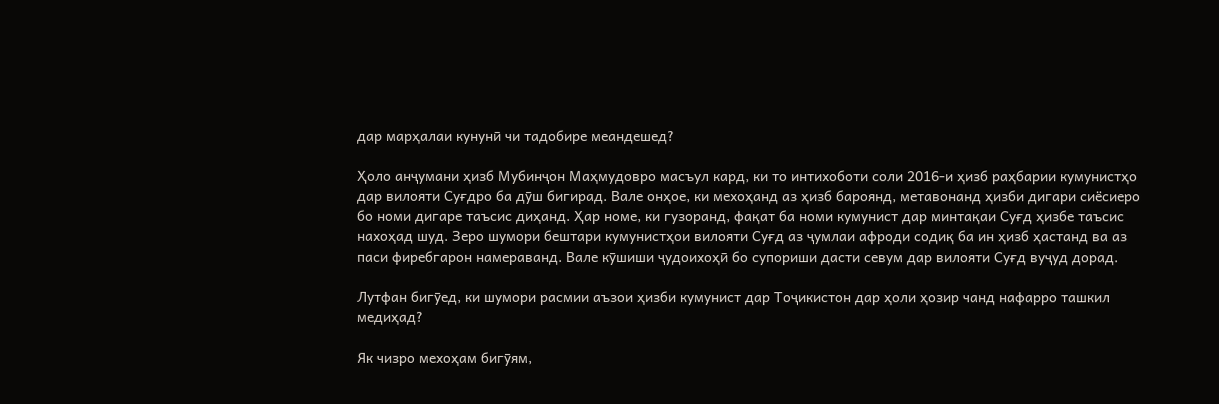дар марҳалаи кунунӣ чи тадобире меандешед?

Ҳоло анҷумани ҳизб Мубинҷон Маҳмудовро масъул кард, ки то интихоботи соли 2016-и ҳизб раҳбарии кумунистҳо дар вилояти Суғдро ба дӯш бигирад. Вале онҳое, ки мехоҳанд аз ҳизб бароянд, метавонанд ҳизби дигари сиёсиеро бо номи дигаре таъсис диҳанд. Ҳар номе, ки гузоранд, фақат ба номи кумунист дар минтақаи Суғд ҳизбе таъсис нахоҳад шуд. Зеро шумори бештари кумунистҳои вилояти Суғд аз ҷумлаи афроди содиқ ба ин ҳизб ҳастанд ва аз паси фиребгарон намераванд. Вале кӯшиши ҷудоихоҳӣ бо супориши дасти севум дар вилояти Суғд вуҷуд дорад.

Лутфан бигӯед, ки шумори расмии аъзои ҳизби кумунист дар Тоҷикистон дар ҳоли ҳозир чанд нафарро ташкил медиҳад?

Як чизро мехоҳам бигӯям,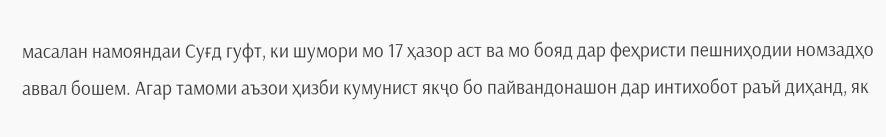масалан намояндаи Суғд гуфт, ки шумори мо 17 ҳазор аст ва мо бояд дар феҳристи пешниҳодии номзадҳо аввал бошем. Агар тамоми аъзои ҳизби кумунист якҷо бо пайвандонашон дар интихобот раъй диҳанд, як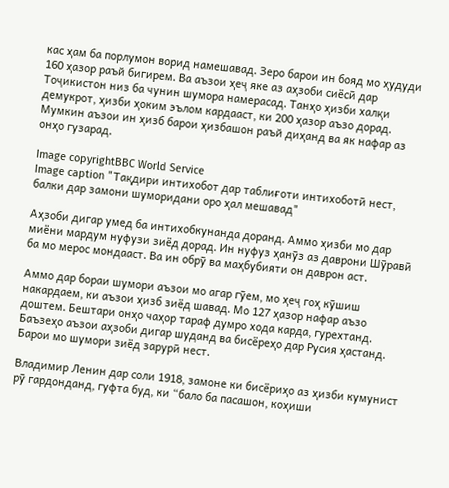кас ҳам ба порлумон ворид намешавад. Зеро барои ин бояд мо ҳудуди 160 ҳазор раъй бигирем. Ва аъзои ҳеҷ яке аз аҳзоби сиёсӣ дар Тоҷикистон низ ба чунин шумора намерасад. Танҳо ҳизби халқи демукрот, ҳизби ҳоким эълом кардааст, ки 200 ҳазор аъзо дорад. Мумкин аъзои ин ҳизб барои ҳизбашон раъй диҳанд ва як нафар аз онҳо гузарад.

Image copyrightBBC World Service
Image caption "Тақдири интихобот дар таблиғоти интихоботӣ нест, балки дар замони шуморидани оро ҳал мешавад"

Аҳзоби дигар умед ба интихобкунанда доранд. Аммо ҳизби мо дар миёни мардум нуфузи зиёд дорад. Ин нуфуз ҳанӯз аз даврони Шӯравӣ ба мо мерос мондааст. Ва ин обрӯ ва маҳбубияти он даврон аст.

Аммо дар бораи шумори аъзои мо агар гӯем, мо ҳеҷ гоҳ кӯшиш накардаем, ки аъзои ҳизб зиёд шавад. Мо 127 ҳазор нафар аъзо доштем. Бештари онҳо чаҳор тараф думро хода карда, гурехтанд. Баъзеҳо аъзои аҳзоби дигар шуданд ва бисёреҳо дар Русия ҳастанд. Барои мо шумори зиёд зарурӣ нест.

Владимир Ленин дар соли 1918, замоне ки бисёриҳо аз ҳизби кумунист рӯ гардонданд, гуфта буд, ки “бало ба пасашон, коҳиши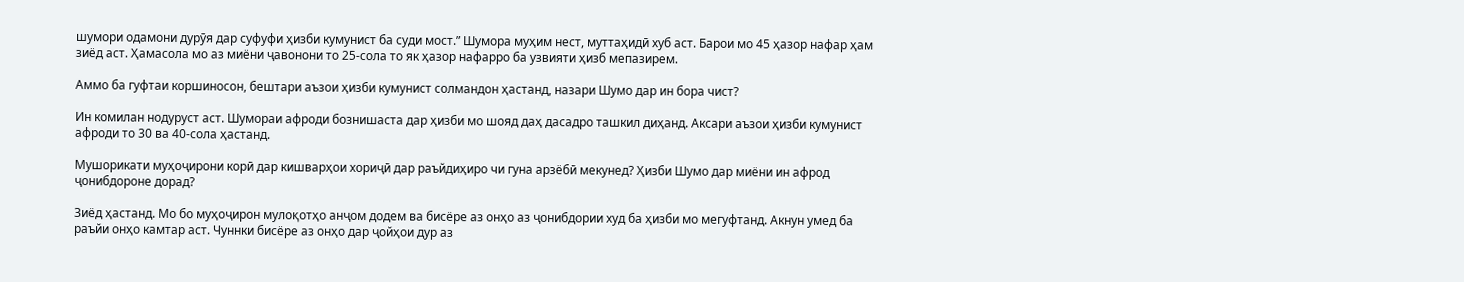шумори одамони дурӯя дар суфуфи ҳизби кумунист ба суди мост.” Шумора муҳим нест, муттаҳидӣ хуб аст. Барои мо 45 ҳазор нафар ҳам зиёд аст. Ҳамасола мо аз миёни ҷавонони то 25-сола то як ҳазор нафарро ба узвияти ҳизб мепазирем.

Аммо ба гуфтаи коршиносон, бештари аъзои ҳизби кумунист солмандон ҳастанд, назари Шумо дар ин бора чист?

Ин комилан нодуруст аст. Шумораи афроди бознишаста дар ҳизби мо шояд даҳ дасадро ташкил диҳанд. Аксари аъзои ҳизби кумунист афроди то 30 ва 40-сола ҳастанд.

Мушорикати муҳоҷирони корӣ дар кишварҳои хориҷӣ дар раъйдиҳиро чи гуна арзёбӣ мекунед? Ҳизби Шумо дар миёни ин афрод ҷонибдороне дорад?

Зиёд ҳастанд. Мо бо муҳоҷирон мулоқотҳо анҷом додем ва бисёре аз онҳо аз ҷонибдории худ ба ҳизби мо мегуфтанд. Акнун умед ба раъйи онҳо камтар аст. Чуннки бисёре аз онҳо дар ҷойҳои дур аз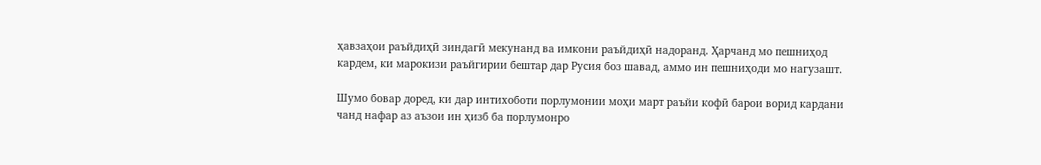ҳавзаҳои раъйдиҳӣ зиндагӣ мекунанд ва имкони раъйдиҳӣ надоранд. Ҳарчанд мо пешниҳод кардем, ки марокизи раъйгирии бештар дар Русия боз шавад, аммо ин пешниҳоди мо нагузашт.

Шумо бовар доред, ки дар интихоботи порлумонии моҳи март раъйи кофӣ барои ворид кардани чанд нафар аз аъзои ин ҳизб ба порлумонро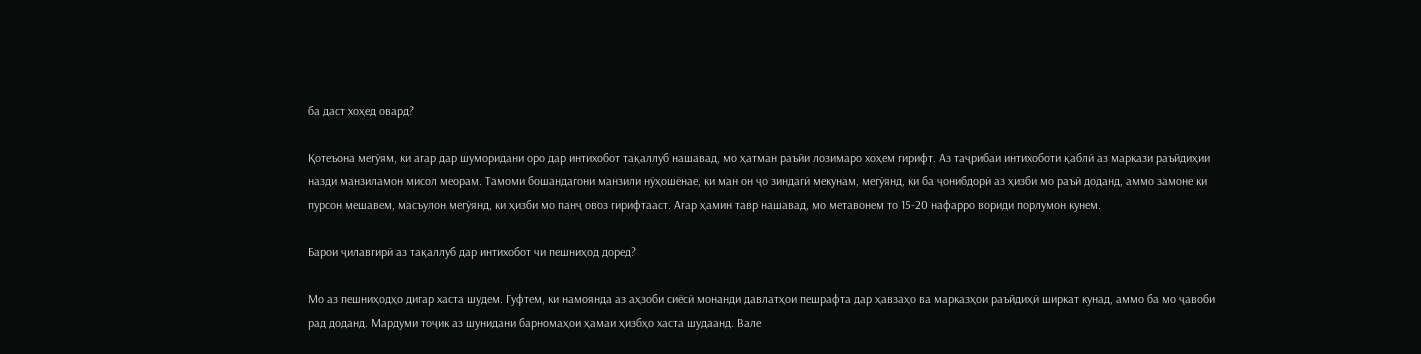ба даст хоҳед овард?

Қотеъона мегӯям, ки агар дар шуморидани оро дар интихобот тақаллуб нашавад, мо ҳатман раъйи лозимаро хоҳем гирифт. Аз таҷрибаи интихоботи қаблӣ аз маркази раъйдиҳии назди манзиламон мисол меорам. Тамоми бошандагони манзили нӯҳошёнае, ки ман он ҷо зиндагӣ мекунам, мегӯянд, ки ба ҷонибдорӣ аз ҳизби мо раъй доданд, аммо замоне ки пурсон мешавем, масъулон мегӯянд, ки ҳизби мо панҷ овоз гирифтааст. Агар ҳамин тавр нашавад, мо метавонем то 15-20 нафарро вориди порлумон кунем.

Барои ҷилавгирӣ аз тақаллуб дар интихобот чи пешниҳод доред?

Мо аз пешниҳодҳо дигар хаста шудем. Гуфтем, ки намоянда аз аҳзоби сиёсӣ монанди давлатҳои пешрафта дар ҳавзаҳо ва марказҳои раъйдиҳӣ ширкат кунад, аммо ба мо ҷавоби рад доданд. Мардуми тоҷик аз шунидани барномаҳои ҳамаи ҳизбҳо хаста шудаанд. Вале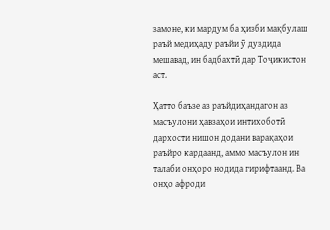замоне, ки мардум ба ҳизби мақбулаш раъй медиҳаду раъйи ӯ дуздида мешавад, ин бадбахтӣ дар Тоҷикистон аст.

Ҳатто баъзе аз раъйдиҳандагон аз масъулони ҳавзаҳои интихоботӣ дархости нишон додани варақаҳои раъйро кардаанд, аммо масъулон ин талаби онҳоро нодида гирифтаанд. Ва онҳо афроди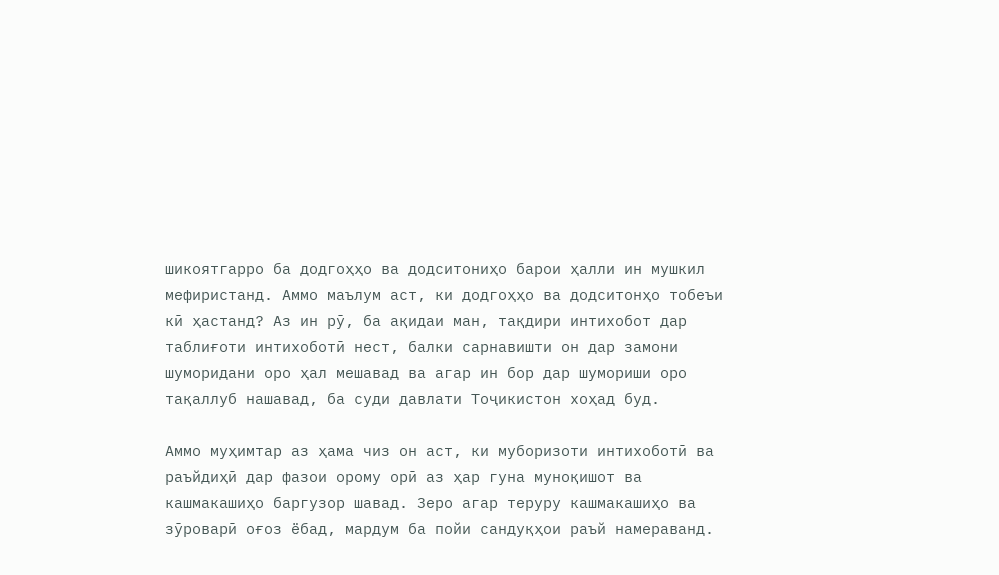шикоятгарро ба додгоҳҳо ва додситониҳо барои ҳалли ин мушкил мефиристанд. Аммо маълум аст, ки додгоҳҳо ва додситонҳо тобеъи кӣ ҳастанд? Аз ин рӯ, ба ақидаи ман, тақдири интихобот дар таблиғоти интихоботӣ нест, балки сарнавишти он дар замони шуморидани оро ҳал мешавад ва агар ин бор дар шумориши оро тақаллуб нашавад, ба суди давлати Тоҷикистон хоҳад буд.

Аммо муҳимтар аз ҳама чиз он аст, ки муборизоти интихоботӣ ва раъйдиҳӣ дар фазои орому орӣ аз ҳар гуна муноқишот ва кашмакашиҳо баргузор шавад. Зеро агар теруру кашмакашиҳо ва зӯроварӣ оғоз ёбад, мардум ба пойи сандуқҳои раъй намераванд.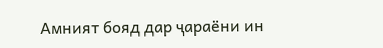Амният бояд дар ҷараёни ин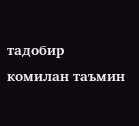тадобир комилан таъмин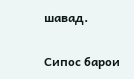шавад.

Сипос барои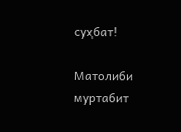суҳбат!

Матолиби муртабит